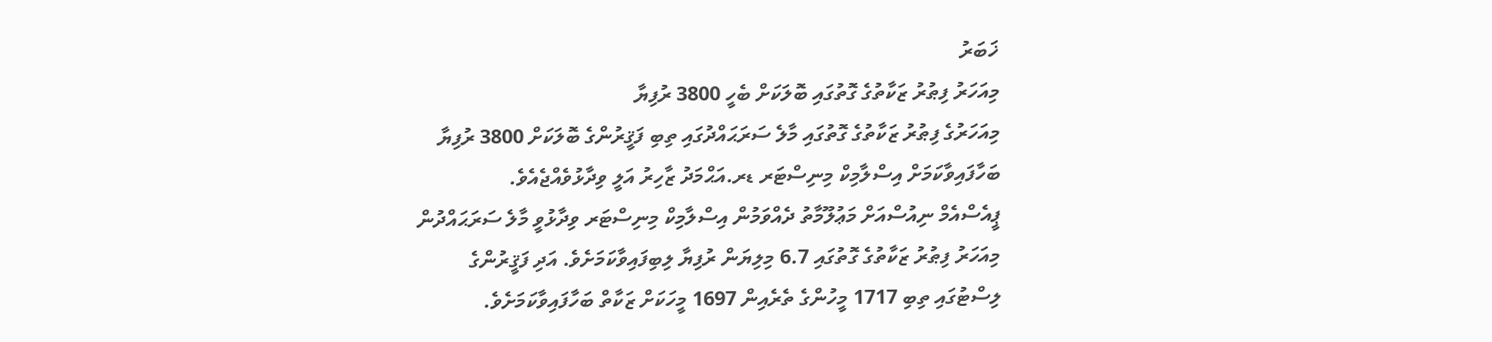ޚަބަރު
މިއަހަރު ފިޠުރު ޒަކާތުގެ ގޮތުގައި ބޮލަކަށް ބެހީ 3800 ރުފިޔާ
މިއަހަރުގެ ފިޠުރު ޒަކާތުގެ ގޮތުގައި މާލެ ސަރަޙައްދުގައި ތިބި ފަޤީރުންގެ ބޮލަކަށް 3800 ރުފިޔާ ބަހާފައިވާކަމަށް އިސްލާމިކް މިނިސްޓަރ ޑރ.އަޙްމަދު ޒާހިރު އަލީ ވިދާޅުވެއްޖެއެވެ.
ޕީއެސްއެމް ނިއުސްއަށް މަޢުލޫމާތު ދެއްވަމުން އިސްލާމިކް މިނިސްޓަރ ވިދާޅުވީ މާލެ ސަރަޙައްދުން މިއަހަރު ފިޠުރު ޒަކާތުގެ ގޮތުގައި 6.7 މިލިޔަން ރުފިޔާ ލިބިފައިވާކަމަށެވެ. އަދި ފަޤީރުންގެ ލިސްޓުގައި ތިބި 1717 މީހުންގެ ތެރެއިން 1697 މީހަކަށް ޒަކާތް ބަހާފައިވާކަމަށެވެ.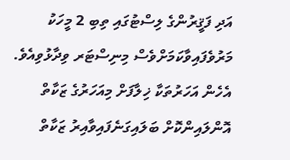އަދި ފަޤީރުންގެ ލިސްޓުގައި ތިބި 2 މީހަކު މަރުވެފައިވާކަމަށްވެސް މިނިސްޓަރ ވިދާޅުވިއެވެ.
އެހެން އަހަރުތަކާ ޚިލާފަށް މިއަހަރުގެ ޒަކާތް އޮންލައިންކޮށް ބަލައިގަނެފައިވާއިރު ޒަކާތް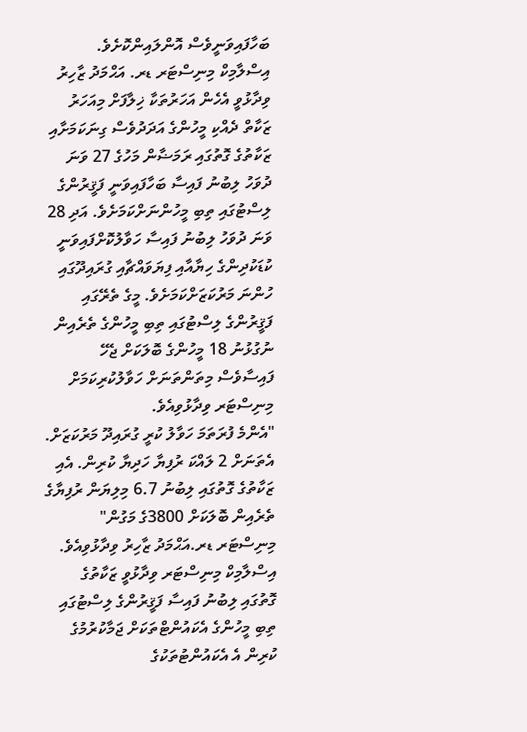ބަހާފައިވަނީވެސް އޮންލައިންކޮށެވެ.
އިސްލާމިކް މިނިސްޓަރ ޑރ. އަޙްމަދު ޒާހިރު ވިދާޅުވީ އެހެން އަހަރުތަކާ ޚިލާފަށް މިއަހަރު ޒަކާތް ދެއްކި މީހުންގެ އަދަދުވެސް ގިނަކަމަށާއި ޒަކާތުގެ ގޮތުގައި ރަމަޟާން މަހުގެ 27 ވަނަ ދުވަހު ލިބުނު ފައިސާ ބަހާފައިވަނީ ފަޤީރުންގެ ލިސްޓުގައި ތިބި މީހުންނަށްކަމަށެވެ. އަދި 28 ވަނަ ދުވަހު ލިބުނު ފައިސާ ހަވާލުކޮށްފައިވަނީ ކުޑަކުދިންގެ ހިޔާއާއި ފިޔަވައްޗާއި ގުރައިދޫގައި ހުންނަ މަރުކަޒަށްކަމަށެވެ. މީގެ ތެރޭގައި ފަޤީރުންގެ ލިސްޓުގައި ތިބި މީހުންގެ ތެރެއިން ނުގުޅުނު 18 މީހުންގެ ބޮލަކަށް ޖެހޭ ފައިސާވެސް މިތަންތަނަށް ހަވާލުކުރިކަމަށް މިނިސްޓަރ ވިދާޅުވިއެވެ.
"އެންމެ ފުރަތަމަ ހަވާލު ކުރީ ގުރައިދޫ މަރުކަޒަށް. އެތަނަށް 2 ލައްކަ ރުފިޔާ ހަދިޔާ ކުރިން. އެއި ޒަކާތުގެ ގޮތުގައި ލިބުނު 6.7 މިލިޔަން ރުފިޔާގެ ތެރެއިން ބޮލަކަށް 3800ގެ މަގުން" މިނިސްޓަރ ޑރ.އަޙްމަދު ޒާހިރު ވިދާޅުވިއެވެ.
އިސްލާމިކް މިނިސްޓަރ ވިދާޅުވީ ޒަކާތުގެ ގޮތުގައި ލިބުނު ފައިސާ ފަޤީރުންގެ ލިސްޓުގައި ތިބި މީހުންގެ އެކައުންޓްތަކަށް ޖަމާކުރުމުގެ ކުރިން އެ އެކައުންޓުތަކުގެ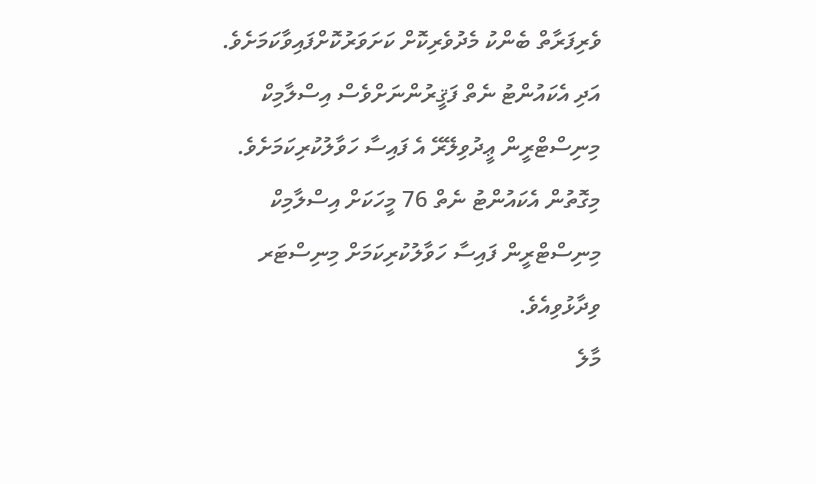ވެރިފަރާތް ބެންކު މެދުވެރިކޮށް ކަށަވަރުކޮށްފައިވާކަމަށެވެ. އަދި އެކައުންޓު ނެތް ފަޤީރުންނަށްވެސް އިސްލާމިކް މިނިސްޓްރީން ޢީދުވިލޭރޭ އެ ފައިސާ ހަވާލުކުރިކަމަށެވެ. މިގޮތުން އެކައުންޓު ނެތް 76 މީހަކަށް އިސްލާމިކް މިނިސްޓްރީން ފައިސާ ހަވާލުކުރިކަމަށް މިނިސްޓަރ ވިދާޅުވިއެވެ.
މާލެ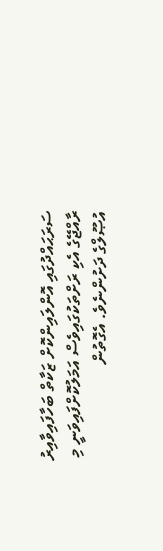ސަރަޙައްދުގައި އޮންލައިންކޮށް ޒަކާތް ބަހާފައިވާއިރު ރާއްޖޭގެ އެކި ރަށްތަކުގައިވެސް އަމަލުކޮށްފައިވަނީ މި އުޞޫލްގެ ދަށުންނެވެ. އެގޮތުން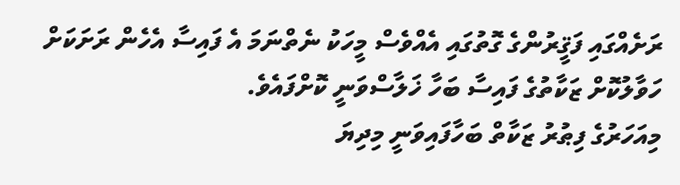ރަށެއްގައި ފަޤީރުންގެ ގޮތުގައި އެއްވެސް މީހަކު ނެތްނަމަ އެ ފައިސާ އެހެން ރަށަކަށް ހަވާލުކޮށް ޒަކާތުގެ ފައިސާ ބަހާ ޚަލާސްވަނީ ކޮށްފައެވެ.
މިއަހަރުގެ ފިޠުރު ޒަކާތް ބަހާފައިވަނީ މިދިޔަ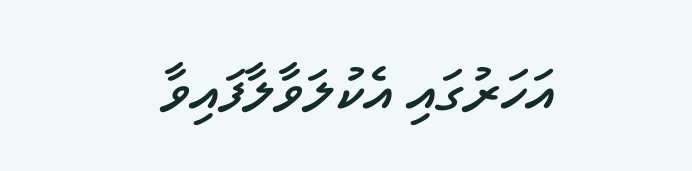އަހަރުގައި އެކުލަވާލާފައިވާ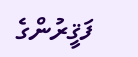ފަޤީރުންގެ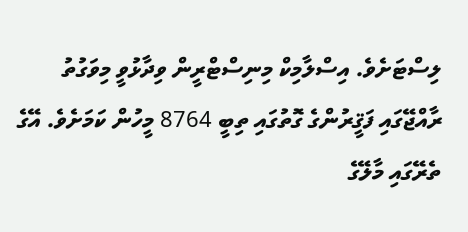ލިސްޓަށެވެ. އިސްލާމިކް މިނިސްޓްރީން ވިދާޅުވީ މިވަގުތު ރާއްޖޭގައި ފަޤީރުންގެ ގޮތުގައި ތިބީ 8764 މީހުން ކަމަށެވެ. އޭގެ ތެރޭގައި މާލޭގެ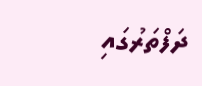ދަފްތަރުގައި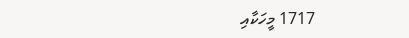1717 މީހަކާއި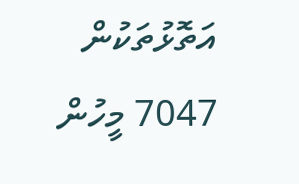އަތޮޅުތަކުން 7047 މީހުން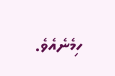ހިމެނެއެވެ.